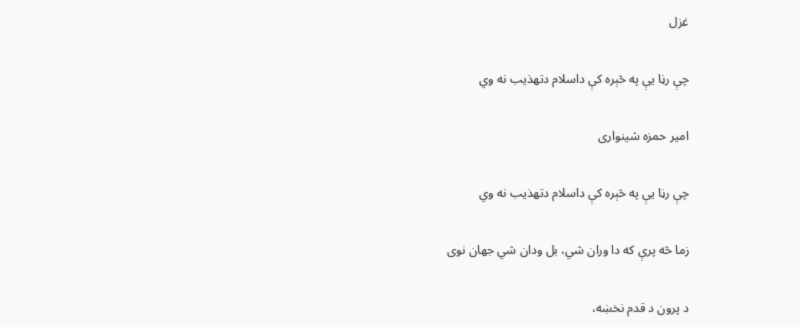غزل

چې رڼا يې په څېره کې داسلام دتهذيب نه وي

امیر حمزه شینواری

چې رڼا يې په څېره کې داسلام دتهذيب نه وي

زما څه پرې که دا وران شي، بل ودان شي جهان نوی

د پرون د قدم نخښه،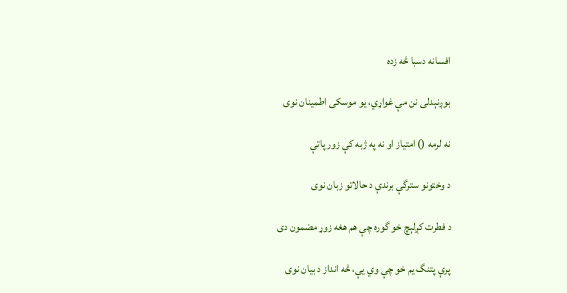افسانه دسبا څه زده

بوږنېدلی نن مې غواړي، يو موسکی اطمينان نوی

نه لرمه () امتياز او نه په ژبه کې زور پاتې

د وختونو سترگې برندې د حالاتو زبان نوی

د فطرت کږلېچ خو گوره چې هم هغه زوړ مضمون دی

پرې پتنگ يم خو چې وي يې، څه انداز د بيان نوی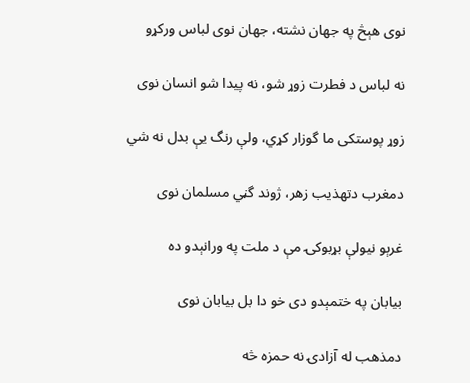نوی هېڅ په جهان نشته، جهان نوی لباس ورکړو

نه لباس د فطرت زوړ شو، نه پيدا شو انسان نوی

زوړ پوستکی ما گوزار کړي، ولې رنگ يې بدل نه شي

دمغرب دتهذيب زهر، ژوند گڼي مسلمان نوی

غرېو نيولې بړبوکۍ مې د ملت په ورانېدو ده

بيابان په ختمېدو دی خو دا بل بيابان نوی

دمذهب له آزادۍ نه حمزه څه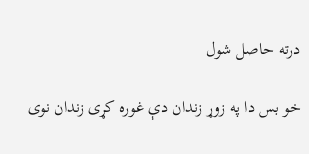درته حاصل شول

خو بس دا په زوړ زندان دې غوره کړی زندان نوی